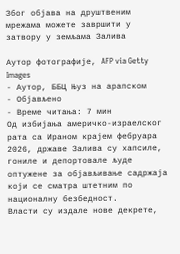Због објава на друштвеним мрежама можете завршити у затвору у земљама Залива

Аутор фотографије, AFP via Getty Images
- Аутор, ББЦ Њуз на арапском
- Објављено
- Време читања: 7 мин
Од избијања америчко-израелског рата са Ираном крајем фебруара 2026, државе Залива су хапсиле, гониле и депортовале људе оптужене за објављивање садржаја који се сматра штетним по националну безбедност.
Власти су издале нове декрете,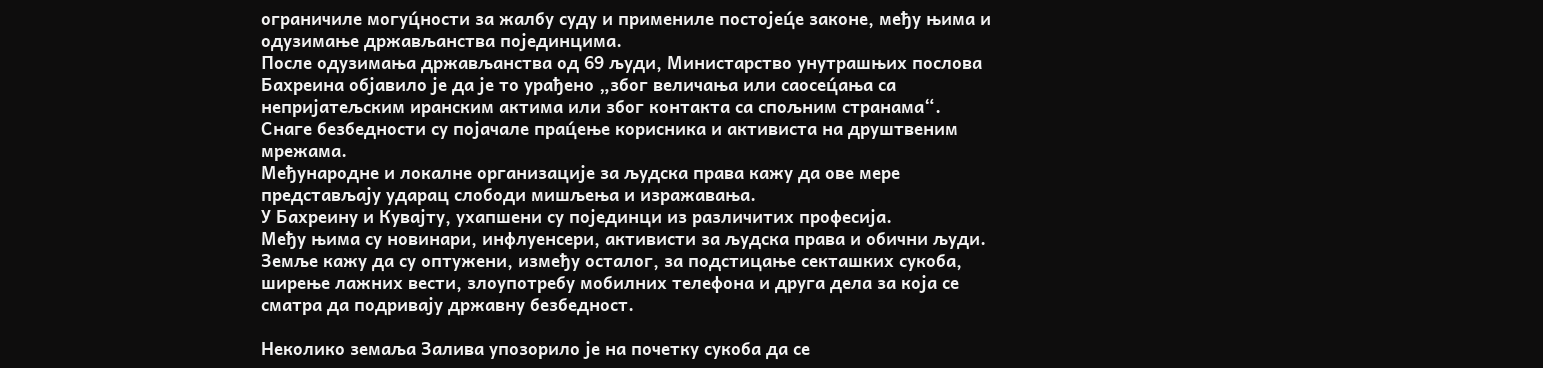ограничиле могуц́ности за жалбу суду и примениле постојец́е законе, међу њима и одузимање држављанства појединцима.
После одузимања држављанства од 69 људи, Министарство унутрашњих послова Бахреина објавило је да је то урађено „због величања или саосец́ања са непријатељским иранским актима или због контакта са спољним странама“.
Снаге безбедности су појачале прац́ење корисника и активиста на друштвеним мрежама.
Међународне и локалне организације за људска права кажу да ове мере представљају ударац слободи мишљења и изражавања.
У Бахреину и Кувајту, ухапшени су појединци из различитих професија.
Међу њима су новинари, инфлуенсери, активисти за људска права и обични људи.
Земље кажу да су оптужени, између осталог, за подстицање секташких сукоба, ширење лажних вести, злоупотребу мобилних телефона и друга дела за која се сматра да подривају државну безбедност.

Неколико земаља Залива упозорило је на почетку сукоба да се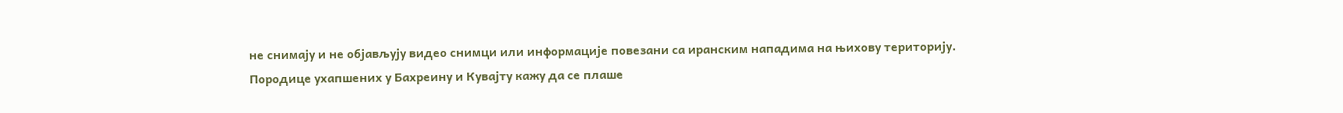не снимају и не објављују видео снимци или информације повезани са иранским нападима на њихову територију.
Породице ухапшених у Бахреину и Кувајту кажу да се плаше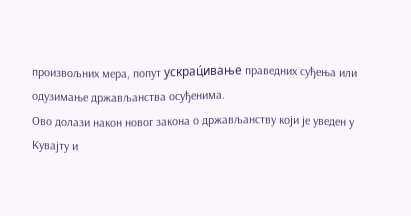произвољних мера, попут ускрац́ивање праведних суђења или одузимање држављанства осуђенима.
Ово долази након новог закона о држављанству који је уведен у Кувајту и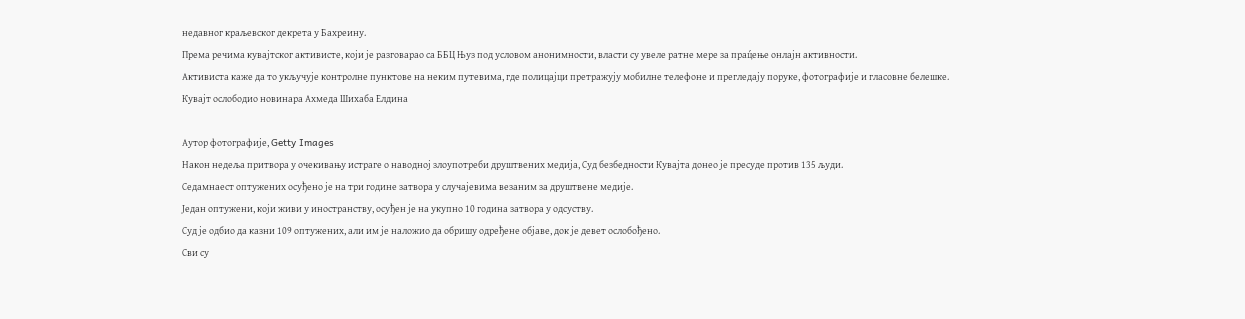недавног краљевског декрета у Бахреину.
Према речима кувајтског активисте, који је разговарао са ББЦ Њуз под условом анонимности, власти су увеле ратне мере за прац́ење онлајн активности.
Активиста каже да то укључује контролне пунктове на неким путевима, где полицајци претражују мобилне телефоне и прегледају поруке, фотографије и гласовне белешке.
Кувајт ослободио новинара Ахмеда Шихаба Елдина

Аутор фотографије, Getty Images
Након недеља притвора у очекивању истраге о наводној злоупотреби друштвених медија, Суд безбедности Кувајта донео је пресуде против 135 људи.
Седамнаест оптужених осуђено је на три године затвора у случајевима везаним за друштвене медије.
Један оптужени, који живи у иностранству, осуђен је на укупно 10 година затвора у одсуству.
Суд је одбио да казни 109 оптужених, али им је наложио да обришу одређене објаве, док је девет ослобођено.
Сви су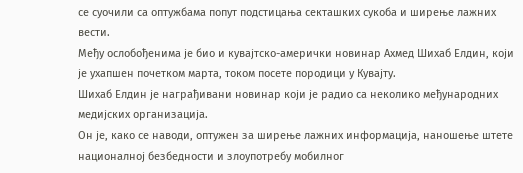се суочили са оптужбама попут подстицања секташких сукоба и ширење лажних вести.
Међу ослобођенима је био и кувајтско-амерички новинар Ахмед Шихаб Елдин, који је ухапшен почетком марта, током посете породици у Кувајту.
Шихаб Елдин је награђивани новинар који је радио са неколико међународних медијских организација.
Он је, како се наводи, оптужен за ширење лажних информација, наношење штете националној безбедности и злоупотребу мобилног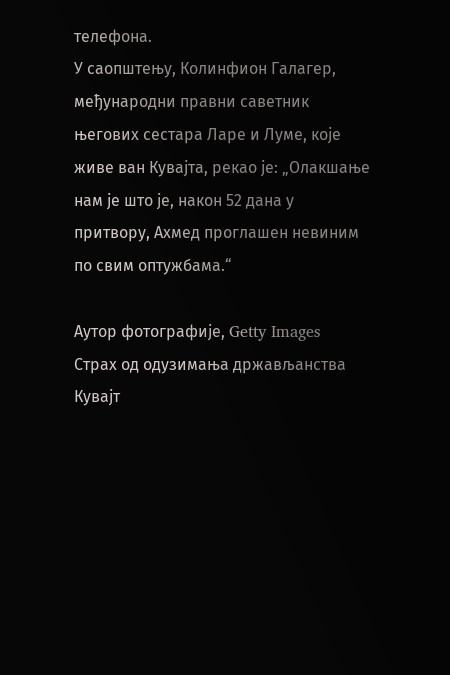телефона.
У саопштењу, Колинфион Галагер, међународни правни саветник његових сестара Ларе и Луме, које живе ван Кувајта, рекао је: „Олакшање нам је што је, након 52 дана у притвору, Ахмед проглашен невиним по свим оптужбама.“

Аутор фотографије, Getty Images
Страх од одузимања држављанства
Кувајт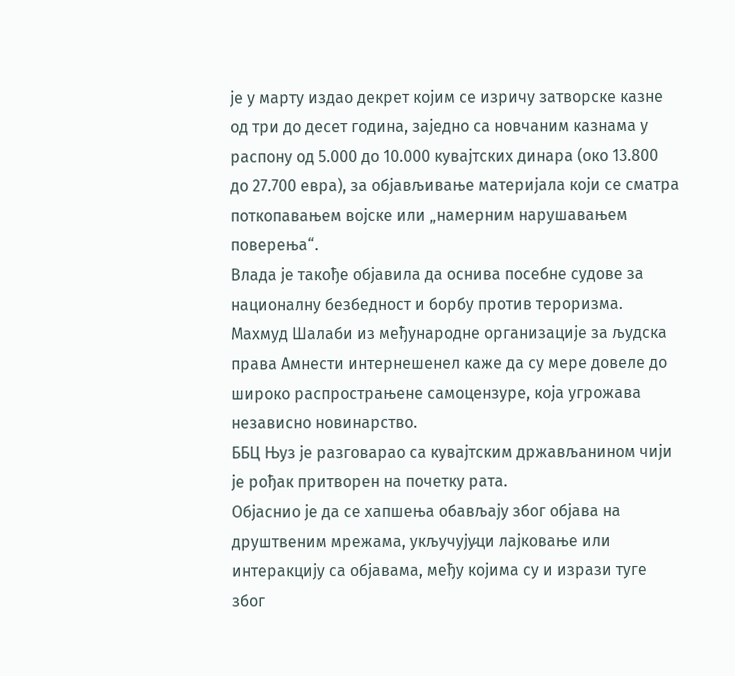је у марту издао декрет којим се изричу затворске казне од три до десет година, заједно са новчаним казнама у распону од 5.000 до 10.000 кувајтских динара (око 13.800 до 27.700 евра), за објављивање материјала који се сматра поткопавањем војске или „намерним нарушавањем поверења“.
Влада је такође објавила да оснива посебне судове за националну безбедност и борбу против тероризма.
Махмуд Шалаби из међународне организације за људска права Амнести интернешенел каже да су мере довеле до широко распрострањене самоцензуре, која угрожава независно новинарство.
ББЦ Њуз је разговарао са кувајтским држављанином чији је рођак притворен на почетку рата.
Објаснио је да се хапшења обављају због објава на друштвеним мрежама, укључујуц́и лајковање или интеракцију са објавама, међу којима су и изрази туге због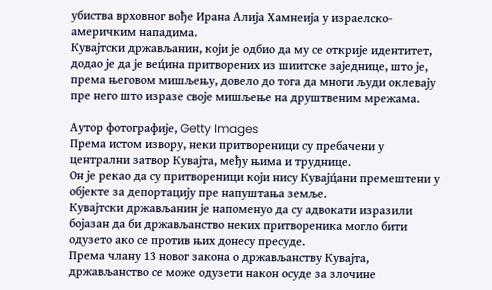убиства врховног вође Ирана Алија Хамнеија у израелско-америчким нападима.
Кувајтски држављанин, који је одбио да му се открије идентитет, додао је да је вец́ина притворених из шиитске заједнице, што је, према његовом мишљењу, довело до тога да многи људи оклевају пре него што изразе своје мишљење на друштвеним мрежама.

Аутор фотографије, Getty Images
Према истом извору, неки притвореници су пребачени у централни затвор Кувајта, међу њима и труднице.
Он је рекао да су притвореници који нису Кувајц́ани премештени у објекте за депортацију пре напуштања земље.
Кувајтски држављанин је напоменуо да су адвокати изразили бојазан да би држављанство неких притвореника могло бити одузето ако се против њих донесу пресуде.
Према члану 13 новог закона о држављанству Кувајта, држављанство се може одузети након осуде за злочине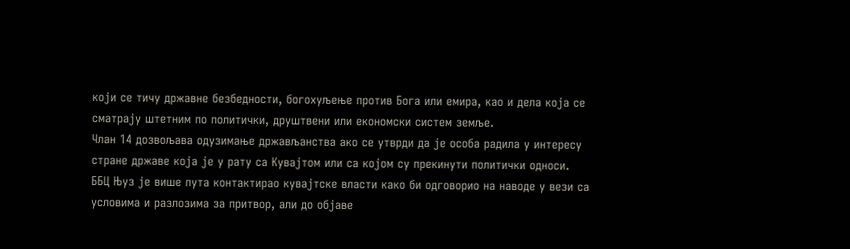који се тичу државне безбедности, богохуљење против Бога или емира, као и дела која се сматрају штетним по политички, друштвени или економски систем земље.
Члан 14 дозвољава одузимање држављанства ако се утврди да је особа радила у интересу стране државе која је у рату са Кувајтом или са којом су прекинути политички односи.
ББЦ Њуз је више пута контактирао кувајтске власти како би одговорио на наводе у вези са условима и разлозима за притвор, али до објаве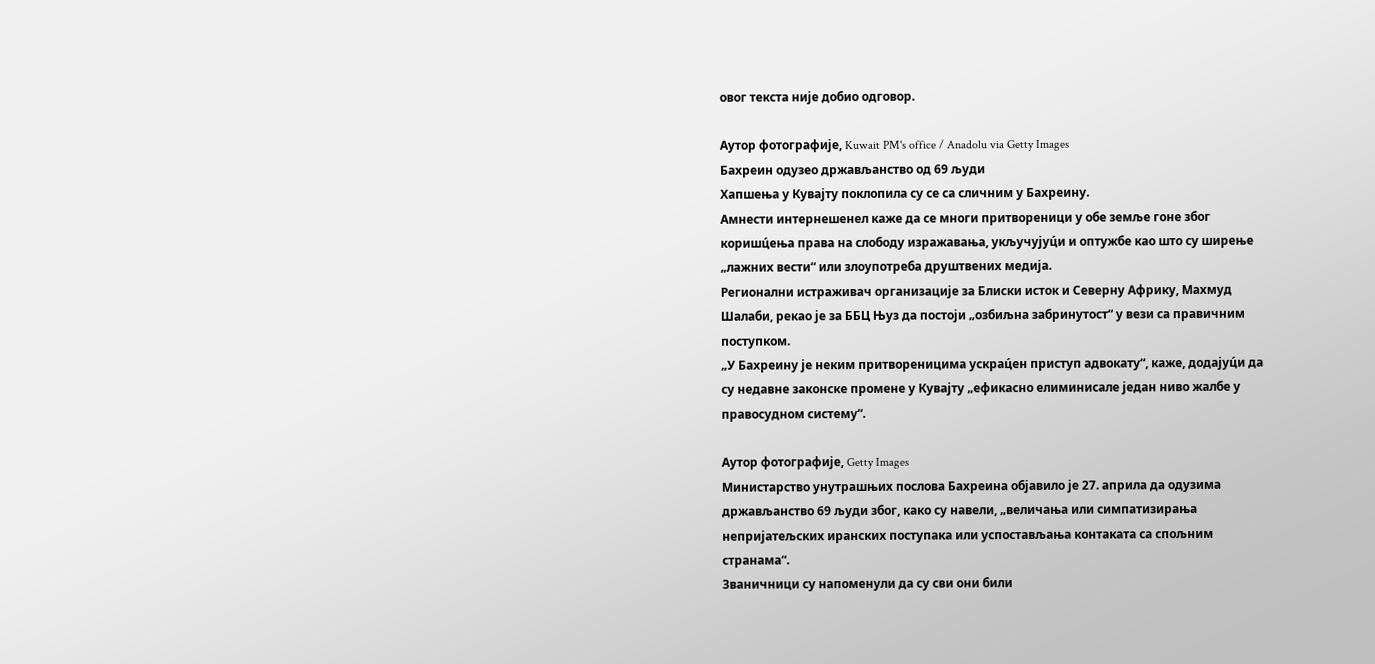овог текста није добио одговор.

Аутор фотографије, Kuwait PM's office / Anadolu via Getty Images
Бахреин одузео држављанство од 69 људи
Хапшења у Кувајту поклопила су се са сличним у Бахреину.
Амнести интернешенел каже да се многи притвореници у обе земље гоне због коришц́ења права на слободу изражавања, укључујуц́и и оптужбе као што су ширење „лажних вести“ или злоупотреба друштвених медија.
Регионални истраживач организације за Блиски исток и Северну Африку, Махмуд Шалаби, рекао је за ББЦ Њуз да постоји „озбиљна забринутост“ у вези са правичним поступком.
„У Бахреину је неким притвореницима ускрац́ен приступ адвокату“, каже, додајуц́и да су недавне законске промене у Кувајту „ефикасно елиминисале један ниво жалбе у правосудном систему“.

Аутор фотографије, Getty Images
Министарство унутрашњих послова Бахреина објавило је 27. априла да одузима држављанство 69 људи због, како су навели, „величања или симпатизирања непријатељских иранских поступака или успостављања контаката са спољним странама“.
Званичници су напоменули да су сви они били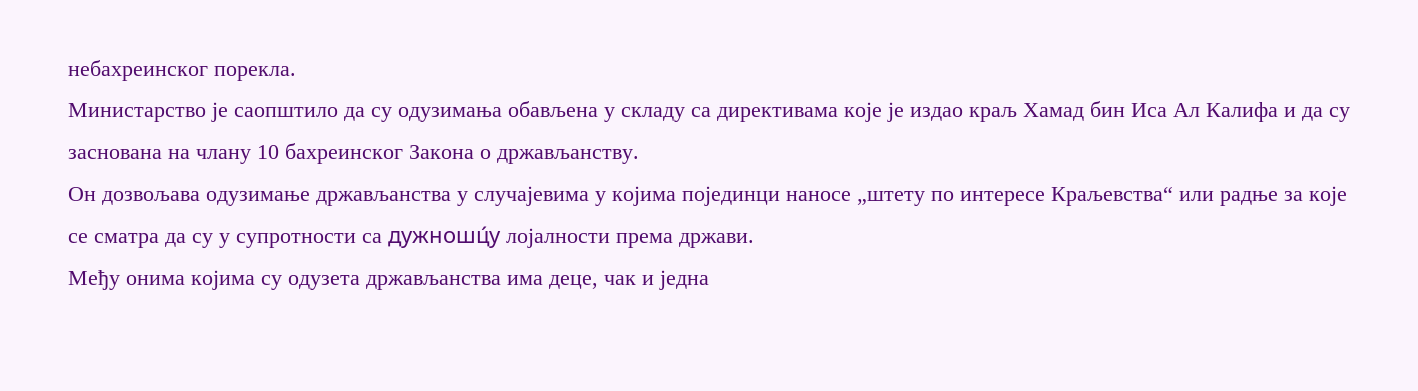небахреинског порекла.
Министарство је саопштило да су одузимања обављена у складу са директивама које је издао краљ Хамад бин Иса Ал Калифа и да су заснована на члану 10 бахреинског Закона о држављанству.
Он дозвољава одузимање држављанства у случајевима у којима појединци наносе „штету по интересе Краљевства“ или радње за које се сматра да су у супротности са дужношц́у лојалности према држави.
Међу онима којима су одузета држављанства има деце, чак и једна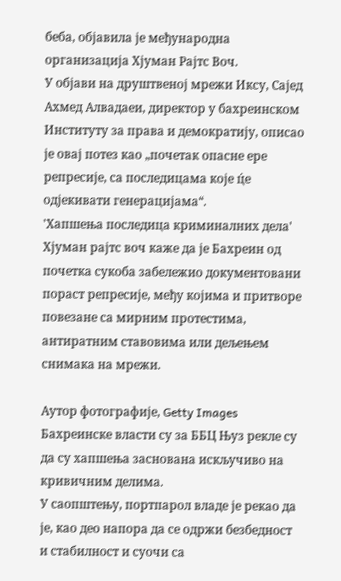беба, објавила је међународна организација Хјуман Рајтс Воч.
У објави на друштвеној мрежи Иксу, Сајед Ахмед Алвадаеи, директор у бахреинском Институту за права и демократију, описао је овај потез као „почетак опасне ере репресије, са последицама које ц́е одјекивати генерацијама“.
'Хапшења последица криминалних дела'
Хјуман рајтс воч каже да је Бахреин од почетка сукоба забележио документовани пораст репресије, међу којима и притворе повезане са мирним протестима, антиратним ставовима или дељењем снимака на мрежи.

Аутор фотографије, Getty Images
Бахреинске власти су за ББЦ Њуз рекле су да су хапшења заснована искључиво на кривичним делима.
У саопштењу, портпарол владе је рекао да је, као део напора да се одржи безбедност и стабилност и суочи са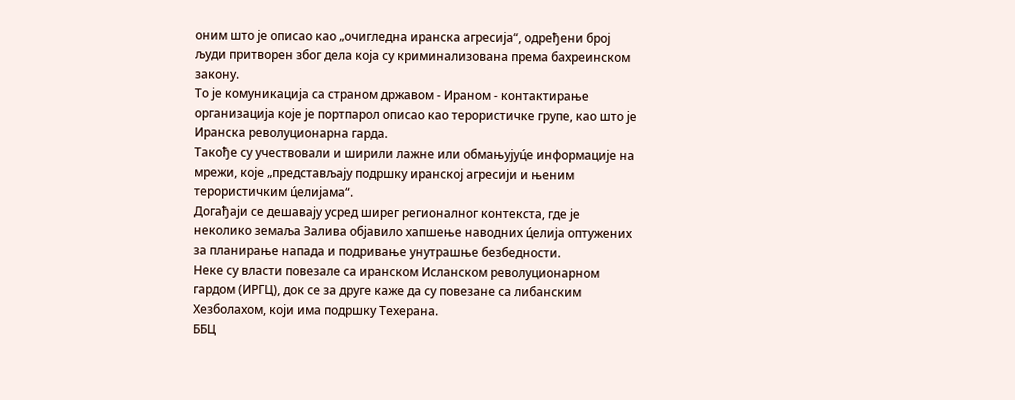оним што је описао као „очигледна иранска агресија“, одређени број људи притворен због дела која су криминализована према бахреинском закону.
То је комуникација са страном државом - Ираном - контактирање организација које је портпарол описао као терористичке групе, као што је Иранска револуционарна гарда.
Такође су учествовали и ширили лажне или обмањујуц́е информације на мрежи, које „представљају подршку иранској агресији и њеним терористичким ц́елијама“.
Догађаји се дешавају усред ширег регионалног контекста, где је неколико земаља Залива објавило хапшење наводних ц́елија оптужених за планирање напада и подривање унутрашње безбедности.
Неке су власти повезале са иранском Исланском револуционарном гардом (ИРГЦ), док се за друге каже да су повезане са либанским Хезболахом, који има подршку Техерана.
ББЦ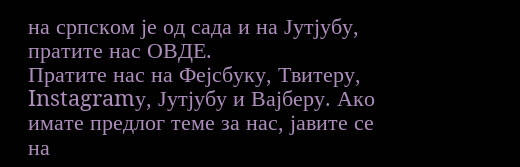на српском је од сада и на Јутјубу, пратите нас ОВДЕ.
Пратите нас на Фејсбуку, Твитеру, Instagramу, Јутјубу и Вајберу. Ако имате предлог теме за нас, јавите се на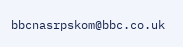bbcnasrpskom@bbc.co.uk